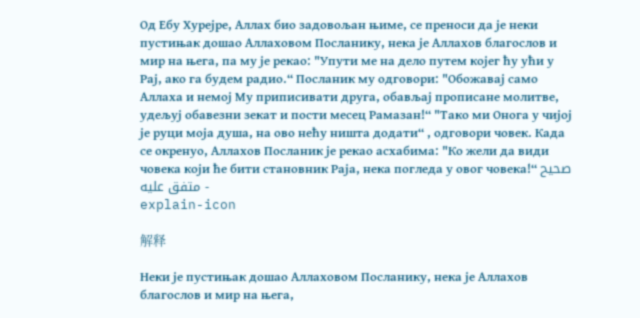Од Ебу Хурејре, Аллах био задовољан њиме, се преноси да је неки пустињак дошао Аллаховом Посланику, нека је Аллахов благослов и мир на њега, па му је рекао: "Упути ме на дело путем којег ћу ући у Рај, ако га будем радио.“ Посланик му одговори: "Обожавај само Аллаха и немој Му приписивати друга, обављај прописане молитве, удељуј обавезни зекат и пости месец Рамазан!“ "Тако ми Онога у чијој је руци моја душа, на ово нећу ништа додати“ , одговори човек. Када се окренуо, Аллахов Посланик је рекао асхабима: "Ко жели да види човека који ће бити становник Раја, нека погледа у овог човека!“ صحيح - متفق عليه
explain-icon

解释

Неки је пустињак дошао Аллаховом Посланику, нека је Аллахов благослов и мир на њега,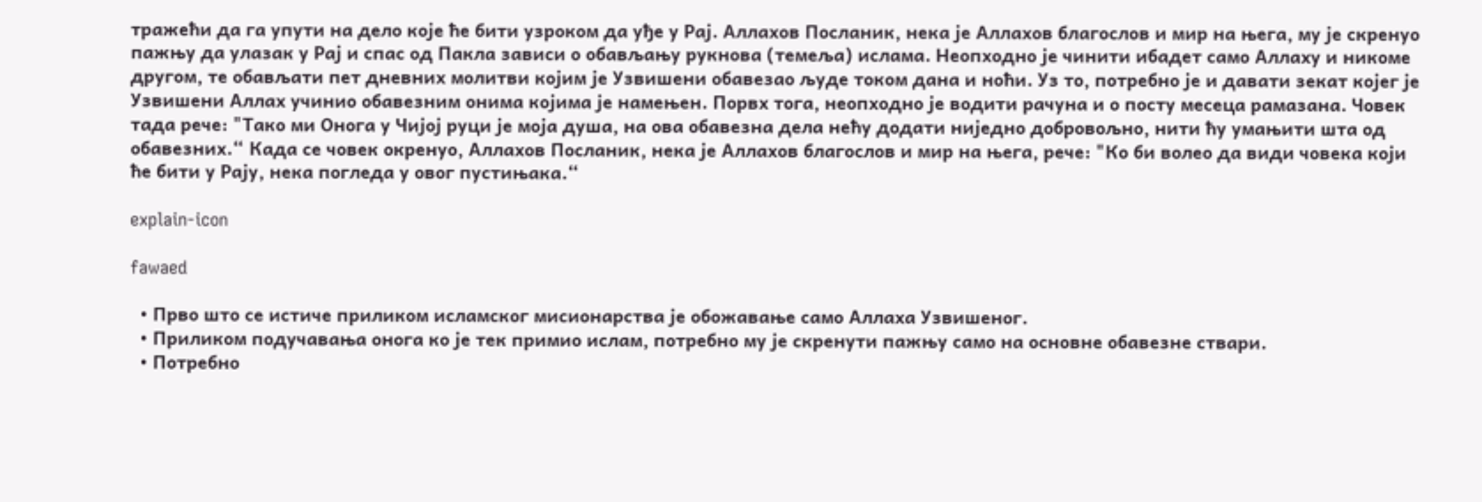тражећи да га упути на дело које ће бити узроком да уђе у Рај. Аллахов Посланик, нека је Аллахов благослов и мир на њега, му је скренуо пажњу да улазак у Рај и спас од Пакла зависи о обављању рукнова (темеља) ислама. Неопходно је чинити ибадет само Аллаху и никоме другом, те обављати пет дневних молитви којим је Узвишени обавезао људе током дана и ноћи. Уз то, потребно је и давати зекат којег је Узвишени Аллах учинио обавезним онима којима је намењен. Порвх тога, неопходно је водити рачуна и о посту месеца рамазана. Човек тада рече: "Тако ми Онога у Чијој руци је моја душа, на ова обавезна дела нећу додати ниједно добровољно, нити ћу умањити шта од обавезних.“ Када се човек окренуо, Аллахов Посланик, нека је Аллахов благослов и мир на њега, рече: "Ко би волео да види човека који ће бити у Рају, нека погледа у овог пустињака.“

explain-icon

fawaed

  • Прво што се истиче приликом исламског мисионарства је обожавање само Аллаха Узвишеног.
  • Приликом подучавања онога ко је тек примио ислам, потребно му је скренути пажњу само на основне обавезне ствари.
  • Потребно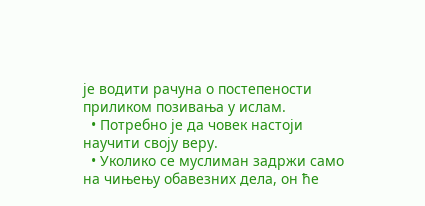је водити рачуна о постепености приликом позивања у ислам.
  • Потребно је да човек настоји научити своју веру.
  • Уколико се муслиман задржи само на чињењу обавезних дела, он ће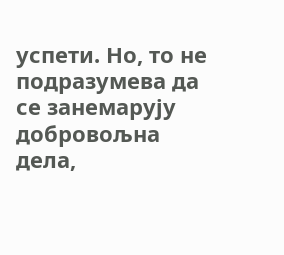успети. Но, то не подразумева да се занемарују добровољна дела,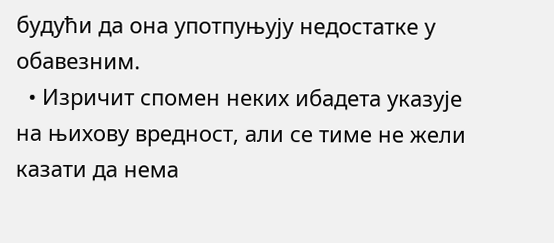будући да она употпуњују недостатке у обавезним.
  • Изричит спомен неких ибадета указује на њихову вредност, али се тиме не жели казати да нема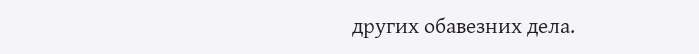других обавезних дела.